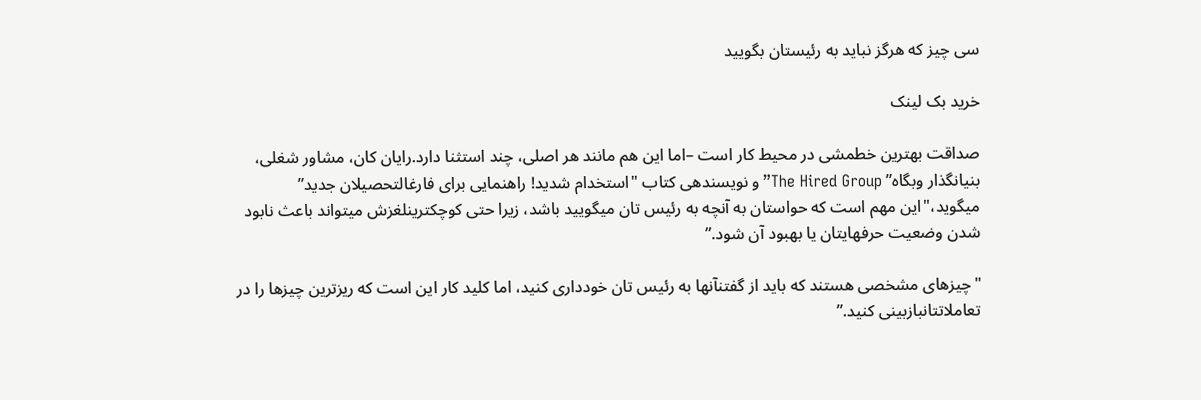سی چیز که هرگز نباید به رئیستان بگویید

خرید بک لینک

صداقت بهترین خطمشی در محیط کار است –اما این هم مانند هر اصلی، چند استثنا دارد.رایان کان، مشاور شغلی، بنیانگذار وبگاه” The Hired Group”و نویسندهی کتاب "استخدام شدید! راهنمایی برای فارغالتحصیلان جدید” میگوید،"این مهم است که حواستان به آنچه به رئیس تان میگویید باشد، زیرا حتی کوچکترینلغزش میتواند باعث نابود شدن وضعیت حرفهایتان یا بهبود آن شود.”

"چیزهای مشخصی هستند که باید از گفتنآنها به رئیس تان خودداری کنید، اما کلید کار این است که ریزترین چیزها را در تعاملاتتانبازبینی کنید.”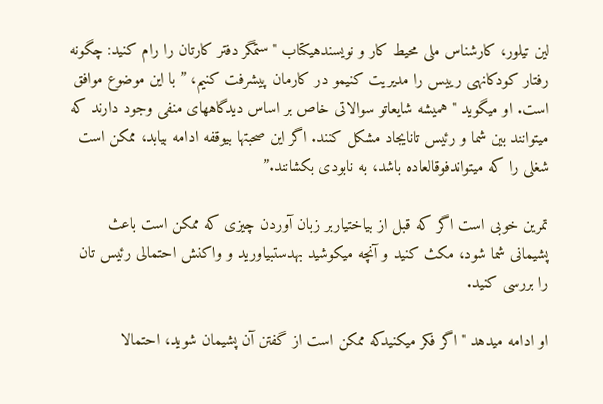لین تیلور، کارشناس ملی محیط کار و نویسندهیکتاب "ستمگر دفتر کارتان را رام کنید: چگونه رفتار کودکانهی رییس را مدیریت کنیمو در کارمان پیشرفت کنیم، ” با این موضوع موافق است. او میگوید "همیشه شایعاتو سوالاتی خاص بر اساس دیدگاههای منفی وجود دارند که میتوانند بین شما و رئیس تانایجاد مشکل کنند. اگر این صحبتها بیوقفه ادامه بیابد، ممکن است شغلی را که میتواندفوقالعاده باشد، به نابودی بکشانند.”

تمرین خوبی است اگر که قبل از بیاختیاربر زبان آوردن چیزی که ممکن است باعث پشیمانی شما شود، مکث کنید و آنچه میکوشید بهدستبیاورید و واکنش احتمالی رئیس تان را بررسی کنید.

او ادامه میدهد "اگر فکر میکنیدکه ممکن است از گفتن آن پشیمان شوید، احتمالا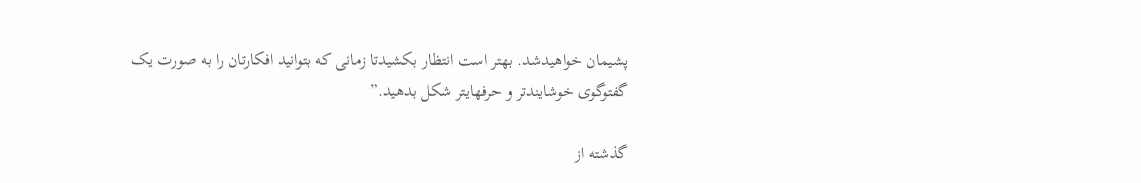پشیمان خواهیدشد. بهتر است انتظار بکشیدتا زمانی که بتوانید افکارتان را به صورت یک گفتوگوی خوشایندتر و حرفهایتر شکل بدهید.”

گذشته از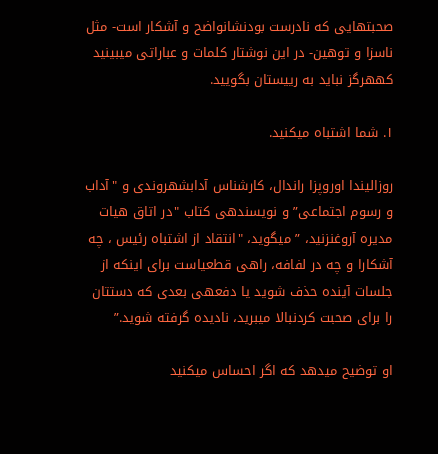صحبتهایی که نادرست بودنشانواضح و آشکار است- مثل ناسزا و توهین- در این نوشتار کلمات و عباراتی میبینید کههرگز نباید به رییستان بگویید.

۱. شما اشتباه میکنید.

روزالیندا اوروپزا راندال، کارشناس آدابشهروندی و "آداب و رسوم اجتماعی” و نویسندهی کتاب "در اتاق هیات مدیره آروغنزنید، ” میگوید، "انتقاد از اشتباه رئیس ، چه آشکارا و چه در لفافه، راهی قطعیاست برای اینکه از جلسات آینده حذف شوید یا دفعهی بعدی که دستتان را برای صحبت کردنبالا میبرید، نادیده گرفته شوید.”

او توضیح میدهد که اگر احساس میکنید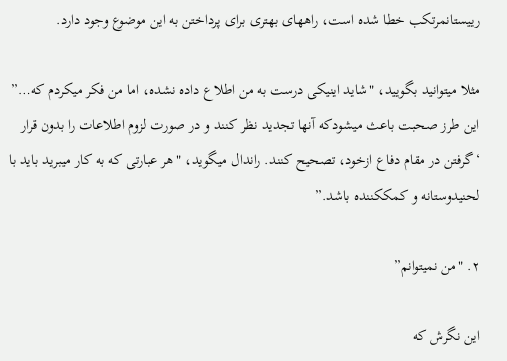رییستانمرتکب خطا شده است، راههای بهتری برای پرداختن به این موضوع وجود دارد.

مثلا میتوانید بگویید، "شاید اینیکی درست به من اطلاع داده نشده، اما من فکر میکردم که…” این طرز صحبت باعث میشودکه آنها تجدید نظر کنند و در صورت لزوم اطلاعات را بدون قرار ‘گرفتن در مقام دفاع ازخود، تصحیح کنند. راندال میگوید، "هر عبارتی که به کار میبرید باید با لحنیدوستانه و کمککننده باشد.”

۲. "من نمیتوانم”

این نگرش که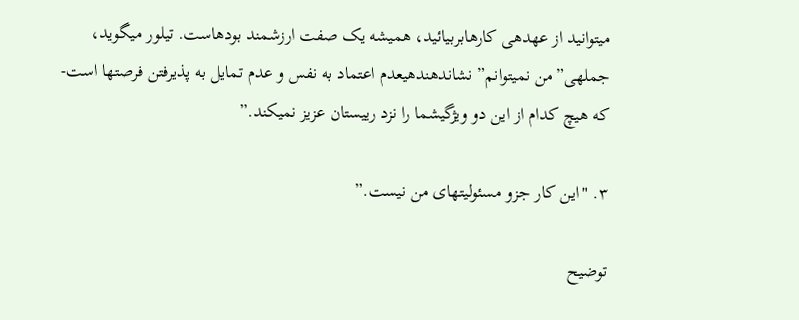میتوانید از عهدهی کارهابربیائید، همیشه یک صفت ارزشمند بودهاست. تیلور میگوید، جملهی”من نمیتوانم” نشاندهندهیعدم اعتماد به نفس و عدم تمایل به پذیرفتن فرصتها است- که هیچ کدام از این دو ویژگیشما را نزد رییستان عزیز نمیکند.”

۳. "این کار جزو مسئولیتهای من نیست.”

توضیح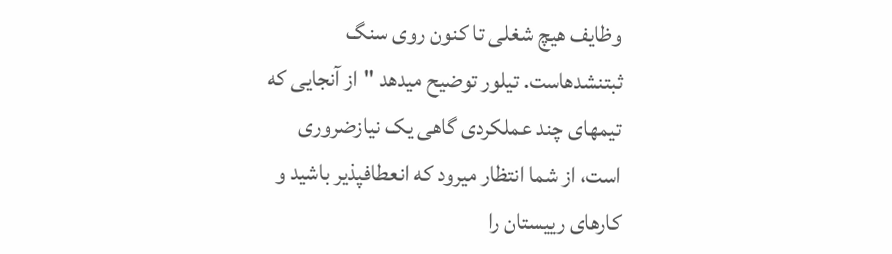وظایف هیچ شغلی تا کنون روی سنگ ثبتنشدهاست. تیلور توضیح میدهد "از آنجایی که تیمهای چند عملکردی گاهی یک نیازضروری است، از شما انتظار میرود که انعطافپذیر باشید و کارهای رییستان را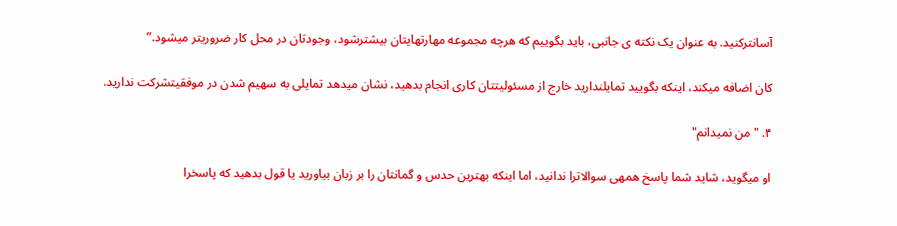آسانترکنید. به عنوان یک نکته ی جانبی، باید بگوییم که هرچه مجموعه مهارتهایتان بیشترشود، وجودتان در محل کار ضروریتر میشود.”

کان اضافه میکند، اینکه بگویید تمایلندارید خارج از مسئولیتتان کاری انجام بدهید، نشان میدهد تمایلی به سهیم شدن در موفقیتشرکت ندارید.

۴. "من نمیدانم"

او میگوید، شاید شما پاسخ همهی سوالاترا ندانید، اما اینکه بهترین حدس و گمانتان را بر زبان بیاورید یا قول بدهید که پاسخرا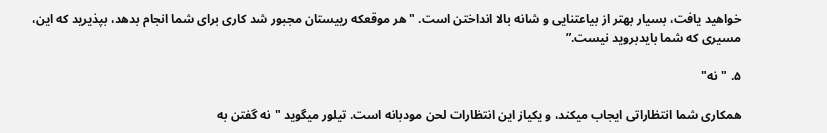خواهید یافت، بسیار بهتر از بیاعتنایی و شانه بالا انداختن است. "هر موقعکه رییستان مجبور شد کاری برای شما انجام بدهد، بپذیرید که این، مسیری که شما بایدبروید نیست.”

۵. "نه"

همکاری شما انتظاراتی ایجاب میکند، و یکیاز این انتظارات لحن مودبانه است. تیلور میگوید "نه گفتن به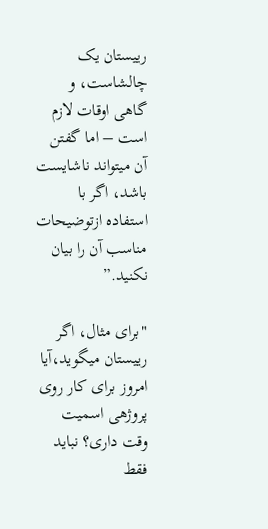رییستان یک چالشاست، و گاهی اوقات لازم است – اما گفتن آن میتواند ناشایست باشد، اگر با استفاده ازتوضیحات مناسب آن را بیان نکنید.”

"برای مثال، اگر رییستان میگوید،آیا امروز برای کار روی پروژهی اسمیت وقت داری؟ نباید فقط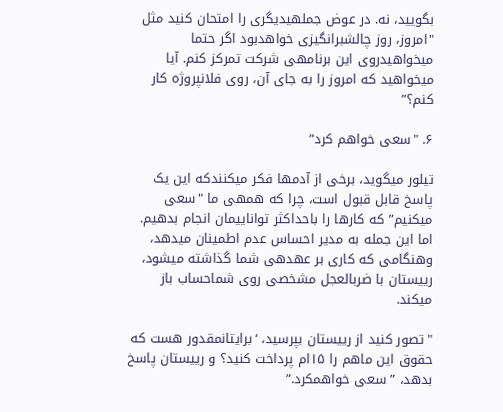بگویید، نه. در عوض جملهیدیگری را امتحان کنید مثل "امروز، روز چالشبرانگیزی خواهدبود اگر حتما میخواهیدروی این برنامهی شرکت تمرکز کنم. آیا میخواهید که امروز را به جای آن، روی فلانپروژه کار کنم؟”

۶. "سعی خواهم کرد”

تیلور میگوید، برخی از آدمها فکر میکنندکه این یک پاسخ قابل قبول است، چرا که همهی ما "سعی میکنیم” که کارها را باحداکثر تواناییمان انجام بدهیم. اما این جمله به مدیر احساس عدم اطمینان میدهد، وهنگامی که کاری بر عهدهی شما گذاشته میشود، رییستان با ضربالعجل مشخصی روی شماحساب باز میکند.

"تصور کنید از رییستان بپرسید، ‘برایتانمقدور هست که حقوق این ماهم را ۱۵ام پرداخت کنید؟ و رییستان پاسخ بدهد، ” سعی خواهمکرد.”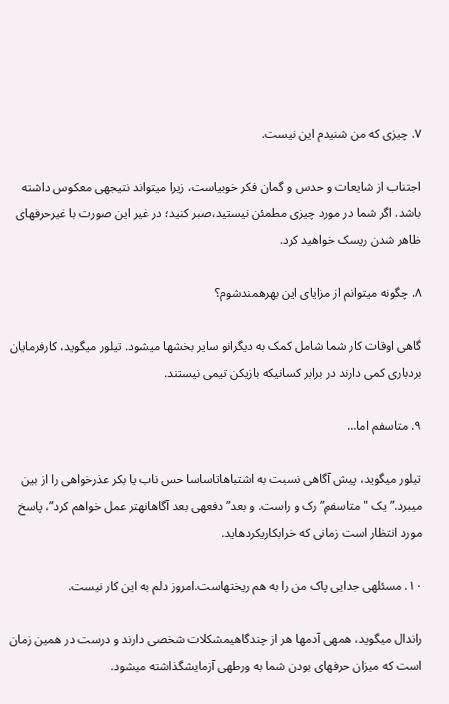۷. چیزی که من شنیدم این نیست.

اجتناب از شایعات و حدس و گمان فکر خوبیاست، زیرا میتواند نتیجهی معکوس داشته باشد. اگر شما در مورد چیزی مطمئن نیستید،صبر کنید؛ در غیر این صورت با غیرحرفهای ظاهر شدن ریسک خواهید کرد.

۸. چگونه میتوانم از مزایای این بهرهمندشوم؟

گاهی اوقات کار شما شامل کمک به دیگرانو سایر بخشها میشود. تیلور میگوید، کارفرمایان بردباری کمی دارند در برابر کسانیکه بازیکن تیمی نیستند.

۹. متاسفم اما…

تیلور میگوید، پیش آگاهی نسبت به اشتباهاتاساسا حس ناب یا بکر عذرخواهی را از بین میبرد.” یک "متاسفمِ” رک و راست. و بعد” دفعهی بعد آگاهانهتر عمل خواهم کرد”، پاسخ مورد انتظار است زمانی که خرابکاریکردهاید.

۱۰. مسئلهی جدایی پاک من را به هم ریختهاست.امروز دلم به این کار نیست.

راندال میگوید، همهی آدمها هر از چندگاهیمشکلات شخصی دارند و درست در همین زمان است که میزان حرفهای بودن شما به ورطهی آزمایشگذاشته میشود.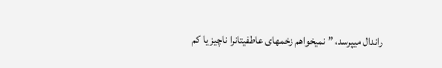راندال میپرسد، ” نمیخواهم زخمهای عاطفیتانرا ناچیز یا کم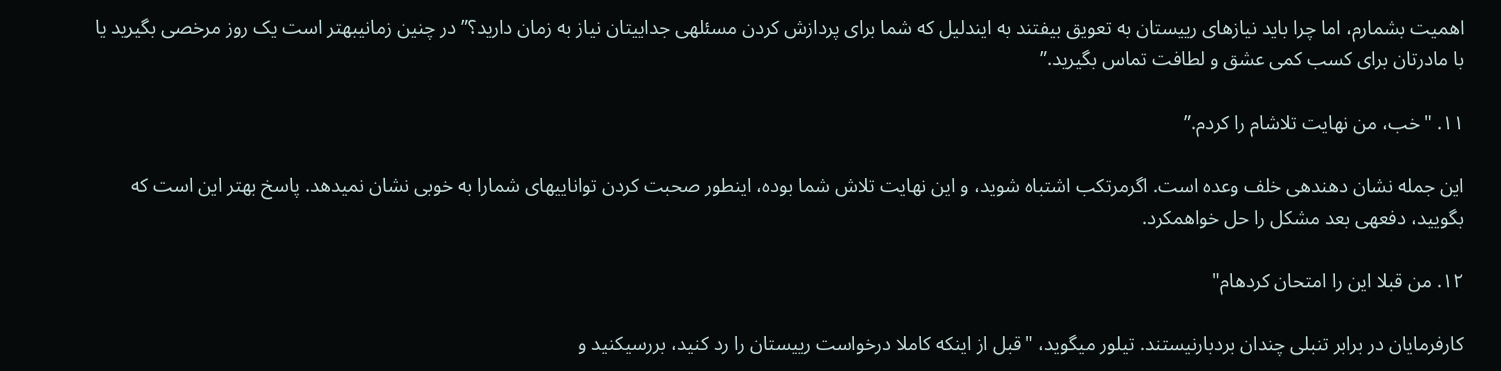اهمیت بشمارم، اما چرا باید نیازهای رییستان به تعویق بیفتند به ایندلیل که شما برای پردازش کردن مسئلهی جداییتان نیاز به زمان دارید؟” در چنین زمانیبهتر است یک روز مرخصی بگیرید یا با مادرتان برای کسب کمی عشق و لطافت تماس بگیرید.”

۱۱. "خب، من نهایت تلاشام را کردم.”

این جمله نشان دهندهی خلف وعده است. اگرمرتکب اشتباه شوید، و این نهایت تلاش شما بوده، اینطور صحبت کردن تواناییهای شمارا به خوبی نشان نمیدهد. پاسخ بهتر این است که بگویید، دفعهی بعد مشکل را حل خواهمکرد.

۱۲. من قبلا این را امتحان کردهام"

کارفرمایان در برابر تنبلی چندان بردبارنیستند. تیلور میگوید، "قبل از اینکه کاملا درخواست رییستان را رد کنید، بررسیکنید و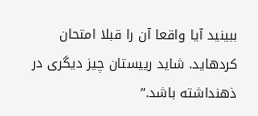ببینید آیا واقعا آن را قبلا امتحان کردهاید. شاید رییستان چیز دیگری در ذهنداشته باشد.”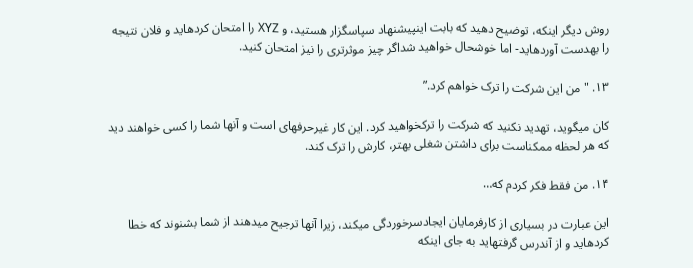روش دیگر اینکه، توضیح دهید که بابت اینپیشنهاد سپاسگزار هستید، و XYZ را امتحان کردهاید و فلان نتیجه را بهدست آوردهاید- اما خوشحال خواهید شداگر چیز موثرتری را نیز امتحان کنید.

۱۳. "من این شرکت را ترک خواهم کرد.”

کان میگوید، تهدید نکنید که شرکت را ترکخواهید کرد. این کار غیرحرفهای است و آنها شما را کسی خواهند دید که هر لحظه ممکناست برای داشتن شغلی بهتر، کارش را ترک کند.

۱۴. من فقط فکر کردم که…

این عبارت در بسیاری از کارفرمایان ایجادسرخوردگی میکند، زیرا آنها ترجیح میدهند از شما بشنوند که خطا کردهاید و از آندرس گرفتهاید به جای اینکه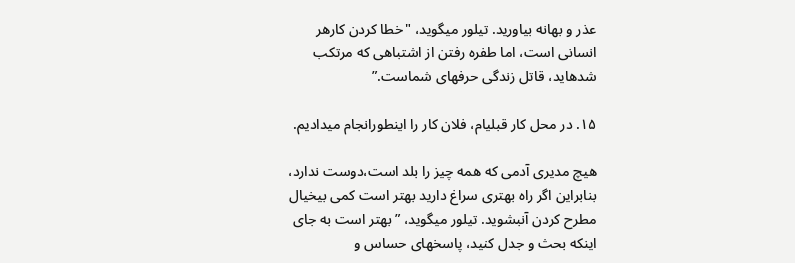عذر و بهانه بیاورید. تیلور میگوید، "خطا کردن کارهر انسانی است، اما طفره رفتن از اشتباهی که مرتکب شدهاید، قاتل زندگی حرفهای شماست.”

۱۵. در محل کار قبلیام، فلان کار را اینطورانجام میدادیم.

هیچ مدیری آدمی که همه چیز را بلد است،دوست ندارد، بنابراین اگر راه بهتری سراغ دارید بهتر است کمی بیخیال مطرح کردن آنبشوید. تیلور میگوید، ” بهتر است به جای اینکه بحث و جدل کنید، پاسخهای حساس و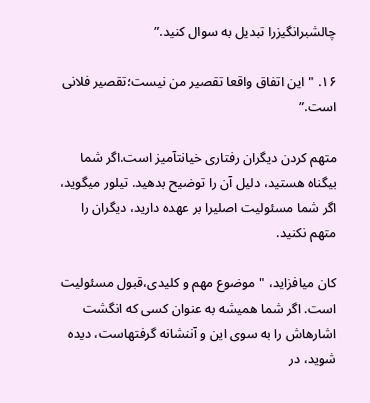چالشبرانگیزرا تبدیل به سوال کنید.”

۱۶. "این اتفاق واقعا تقصیر من نیست؛تقصیر فلانی است.”

متهم کردن دیگران رفتاری خیانتآمیز است.اگر شما بیگناه هستید، دلیل آن را توضیح بدهید. تیلور میگوید، اگر شما مسئولیت اصلیرا بر عهده دارید، دیگران را متهم نکنید.

کان میافزاید، "موضوع مهم و کلیدی،قبول مسئولیت است. اگر شما همیشه به عنوان کسی که انگشت اشارهاش را به سوی این و آننشانه گرفتهاست، دیده شوید، در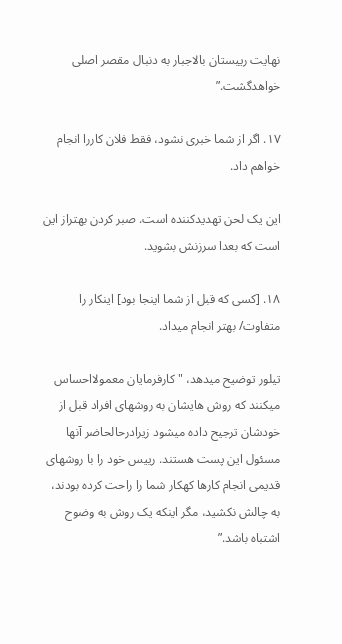نهایت رییستان بالاجبار به دنبال مقصر اصلی خواهدگشت.”

۱۷. اگر از شما خبری نشود، فقط فلان کاررا انجام خواهم داد.

این یک لحن تهدیدکننده است. صبر کردن بهتراز این است که بعدا سرزنش بشوید.

۱۸. [کسی که قبل از شما اینجا بود] اینکار را متفاوت/ بهتر انجام میداد.

تیلور توضیح میدهد، "کارفرمایان معمولااحساس میکنند که روش هایشان به روشهای افراد قبل از خودشان ترجیح داده میشود زیرادرحالحاضر آنها مسئول این پست هستند. رییس خود را با روشهای قدیمی انجام کارها کهکار شما را راحت کرده بودند، به چالش نکشید، مگر اینکه یک روش به وضوح اشتباه باشد.”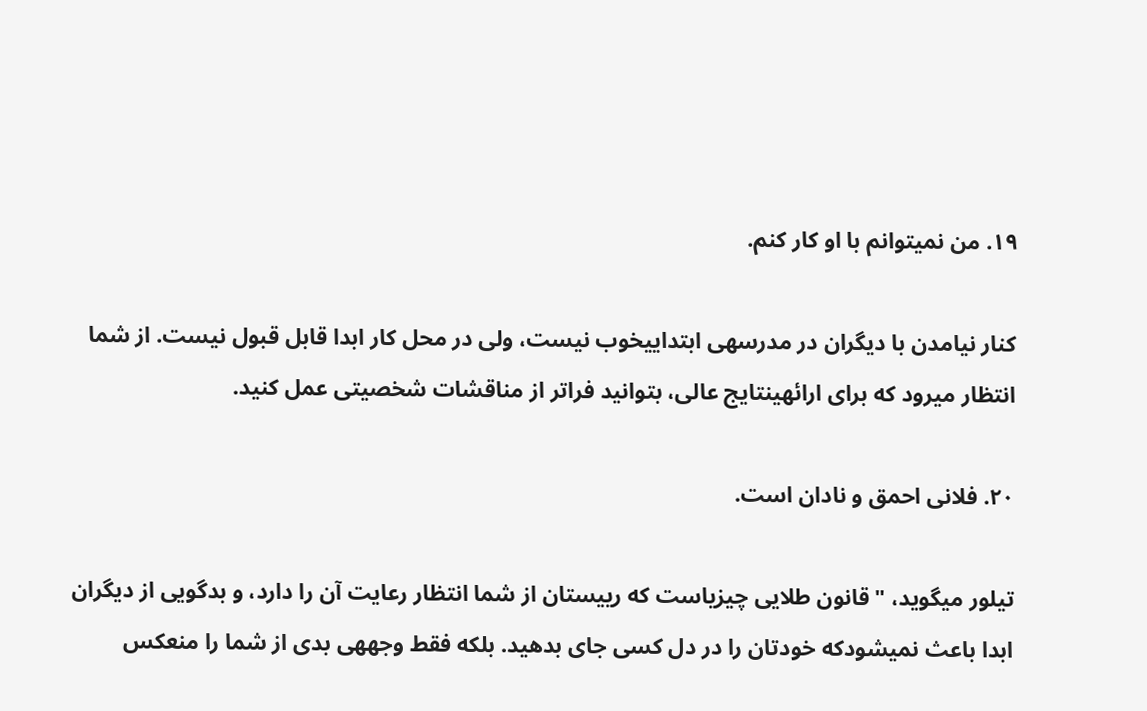۱۹. من نمیتوانم با او کار کنم.

کنار نیامدن با دیگران در مدرسهی ابتداییخوب نیست، ولی در محل کار ابدا قابل قبول نیست. از شما انتظار میرود که برای ارائهینتایج عالی، بتوانید فراتر از مناقشات شخصیتی عمل کنید.

۲۰. فلانی احمق و نادان است.

تیلور میگوید، "قانون طلایی چیزیاست که رییستان از شما انتظار رعایت آن را دارد، و بدگویی از دیگران ابدا باعث نمیشودکه خودتان را در دل کسی جای بدهید. بلکه فقط وجههی بدی از شما را منعکس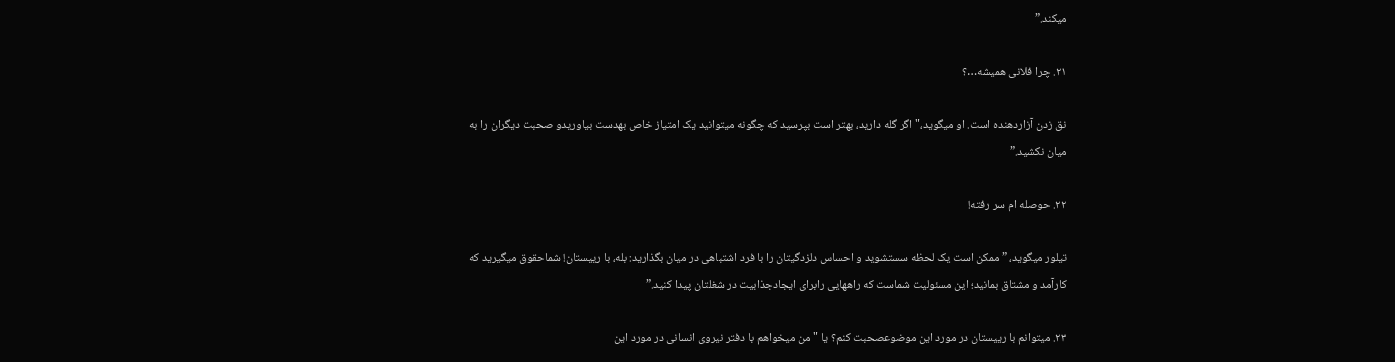میکند.”

۲۱. چرا فلانی همیشه…؟

نق زدن آزاردهنده است. او میگوید،"اگر گله دارید، بهتر است بپرسید که چگونه میتوانید یک امتیاز خاص بهدست بیاوریدو صحبت دیگران را به میان نکشید.”

۲۲. حوصله ام سر رفته!

تیلور میگوید، ” ممکن است یک لحظه سستشوید و احساس دلزدگیتان را با فرد اشتباهی در میان بگذارید: بله، با رییستان! شماحقوق میگیرید که کارآمد و مشتاق بمانید؛ این مسئولیت شماست که راههایی رابرای ایجادجذابیت در شغلتان پیدا کنید.”

۲۳. میتوانم با رییستان در مورد این موضوعصحبت کنم؟ یا "من میخواهم با دفتر نیروی انسانی در مورد این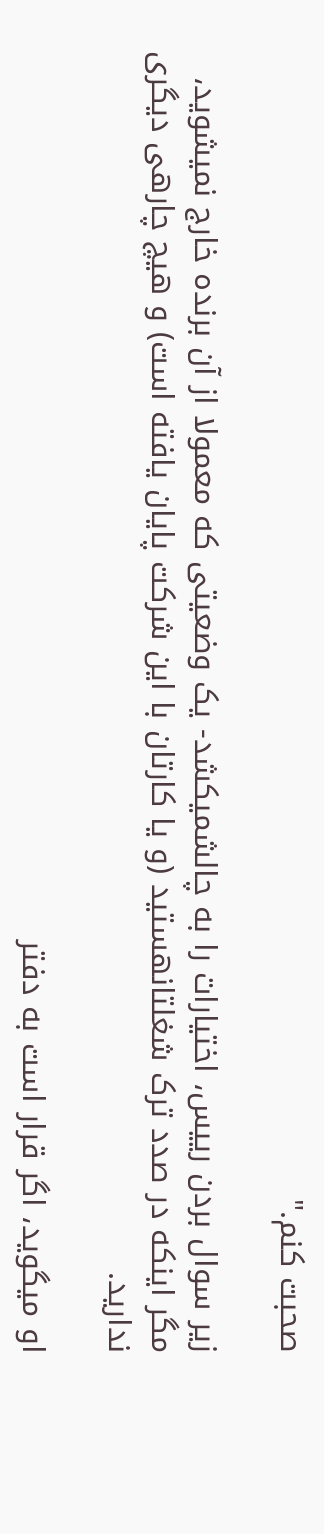صحبت کنم."

زیر سوال بردن رییس، اختیارات را به چالشمیکشد- یک وضعیتی که معمولا از آن برنده خارج نمیشوید، مگر اینکه در صدد ترک شغلتانهستید (و یا کارتان با این شرکت پایان یافته است) و هیچ چارهی دیگری ندارید.

او میگوید، اگر قرار است به دفتر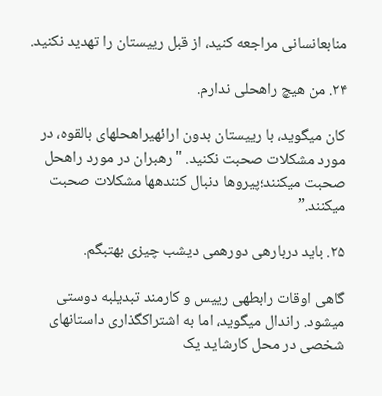منابعانسانی مراجعه کنید، از قبل رییستان را تهدید نکنید.

۲۴. من هیچ راهحلی ندارم.

کان میگوید، با رییستان بدون ارائهیراهحلهای بالقوه، در مورد مشکلات صحبت نکنید. "رهبران در مورد راهحل صحبت میکنند؛پیروها دنبال کنندهها مشکلات صحبت میکنند.”

۲۵. باید دربارهی دورهمی دیشب چیزی بهتبگم.

گاهی اوقات رابطهی رییس و کارمند تبدیلبه دوستی میشود. راندال میگوید، اما به اشتراکگذاری داستانهای شخصی در محل کارشاید یک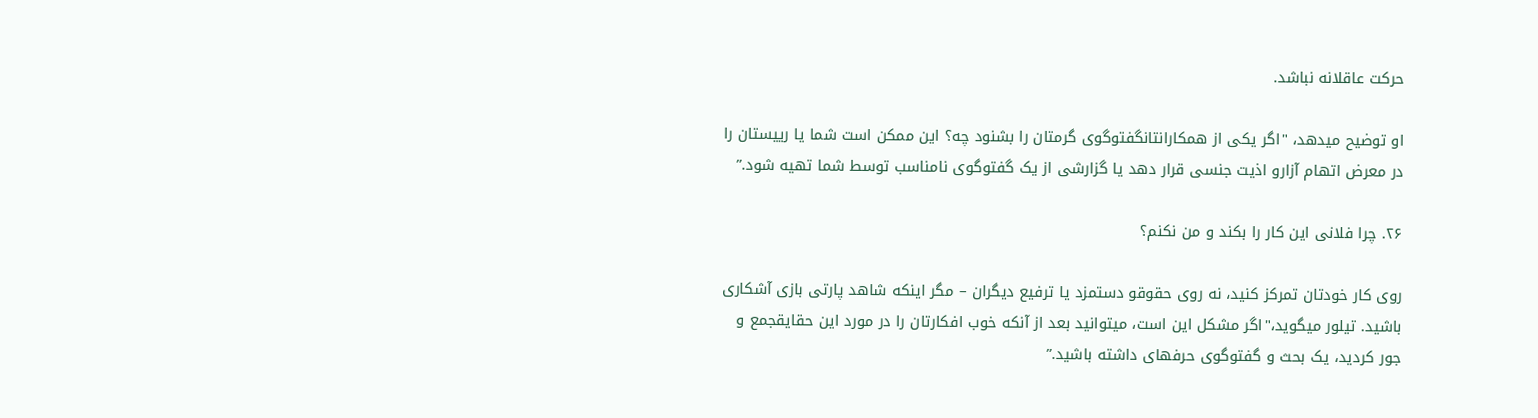حرکت عاقلانه نباشد.

او توضیح میدهد، "اگر یکی از همکارانتانگفتوگوی گرمتان را بشنود چه؟ این ممکن است شما یا رییستان را در معرض اتهام آزارو اذیت جنسی قرار دهد یا گزارشی از یک گفتوگوی نامناسب توسط شما تهیه شود.”

۲۶. چرا فلانی این کار را بکند و من نکنم؟

روی کار خودتان تمرکز کنید، نه روی حقوقو دستمزد یا ترفیع دیگران – مگر اینکه شاهد پارتی بازی آشکاری باشید. تیلور میگوید،"اگر مشکل این است، میتوانید بعد از آنکه خوب افکارتان را در مورد این حقایقجمع و جور کردید، یک بحث و گفتوگوی حرفهای داشته باشید.”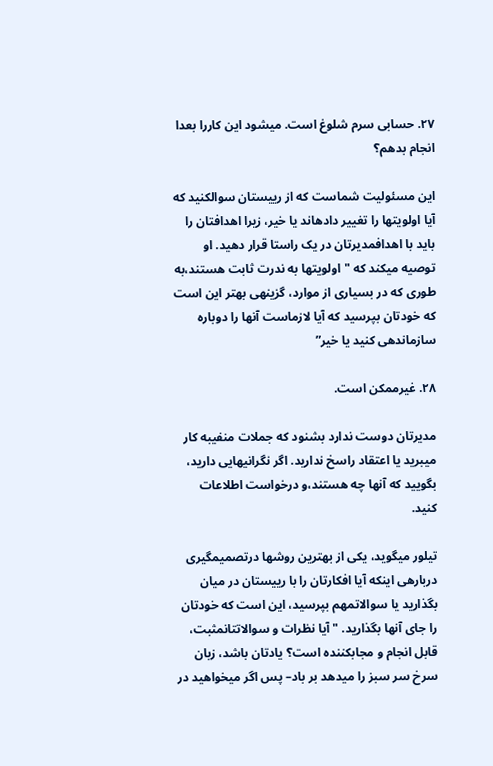۲۷. حسابی سرم شلوغ است. میشود این کاررا بعدا انجام بدهم؟

این مسئولیت شماست که از رییستان سوالکنید که آیا اولویتها را تغییر دادهاند یا خیر، زیرا اهدافتان را باید با اهدافمدیرتان در یک راستا قرار دهید. او توصیه میکند که "اولویتها به ندرت ثابت هستند،به طوری که در بسیاری از موارد، گزینهی بهتر این است که خودتان بپرسید که آیا لازماست آنها را دوباره سازماندهی کنید یا خیر”

۲۸. غیرممکن است.

مدیرتان دوست ندارد بشنود که جملات منفیبه کار میبرید یا اعتقاد راسخ ندارید. اگر نگرانیهایی دارید، بگویید که آنها چه هستند،و درخواست اطلاعات کنید.

تیلور میگوید، یکی از بهترین روشها درتصمیمگیری دربارهی اینکه آیا افکارتان را با رییستان در میان بگذارید یا سوالاتمهم بپرسید، این است که خودتان را جای آنها بگذارید. "آیا نظرات و سوالاتتانمثبت، قابل انجام و مجابکننده است؟ یادتان باشد، زبان سرخ سر سبز را میدهد بر باد– پس اگر میخواهید در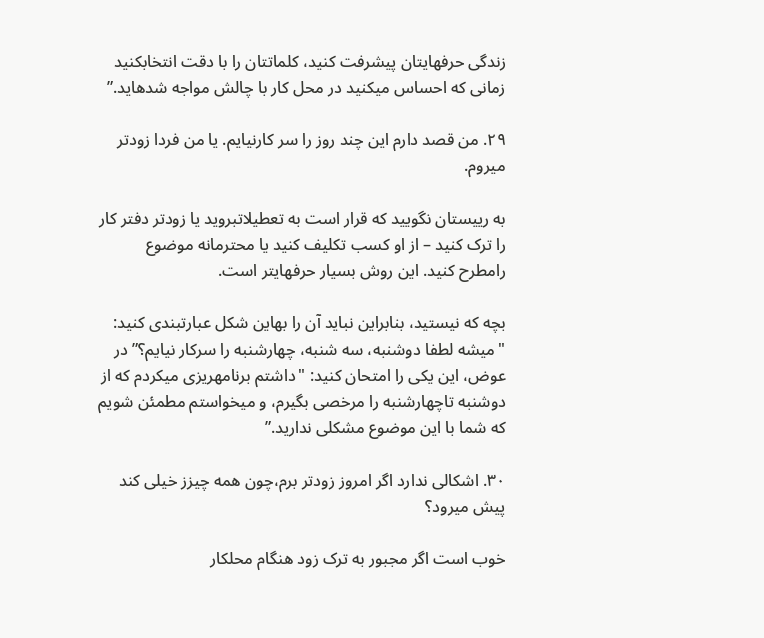زندگی حرفهایتان پیشرفت کنید، کلماتتان را با دقت انتخابکنید زمانی که احساس میکنید در محل کار با چالش مواجه شدهاید.”

۲۹. من قصد دارم این چند روز را سر کارنیایم. یا من فردا زودتر میروم.

به رییستان نگویید که قرار است به تعطیلاتبروید یا زودتر دفتر کار را ترک کنید – از او کسب تکلیف کنید یا محترمانه موضوع رامطرح کنید. این روش بسیار حرفهایتر است.

بچه که نیستید، بنابراین نباید آن را بهاین شکل عبارتبندی کنید: "میشه لطفا دوشنبه، سه شنبه، چهارشنبه را سرکار نیایم؟”در عوض، این یکی را امتحان کنید: "داشتم برنامهریزی میکردم که از دوشنبه تاچهارشنبه را مرخصی بگیرم، و میخواستم مطمئن شویم که شما با این موضوع مشکلی ندارید.”

۳۰. اشکالی ندارد اگر امروز زودتر برم،چون همه چیزز خیلی کند پیش میرود؟

خوب است اگر مجبور به ترک زود هنگام محلکار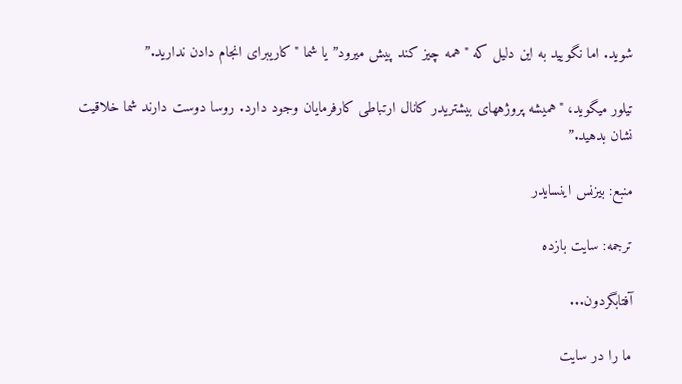شوید. اما نگویید به این دلیل که "همه چیز کند پیش میرود” یا شما "کاریبرای انجام دادن ندارید.”

تیلور میگوید، "همیشه پروژههای بیشتریدر کانال ارتباطی کارفرمایان وجود دارد. روسا دوست دارند شما خلاقیت نشان بدهید.”

منبع: بیزنس اینسایدر

ترجمه: سایت بازده

آفتابگردون...

ما را در سایت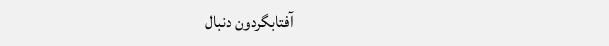آفتابگردون دنبال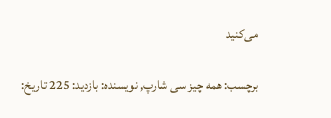می‌کنید

برچسب: همه چیز سی شارپ, نویسنده: بازدید: 225 تاريخ: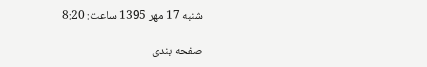شنبه 17 مهر 1395 ساعت: 8:20

صفحه بندی